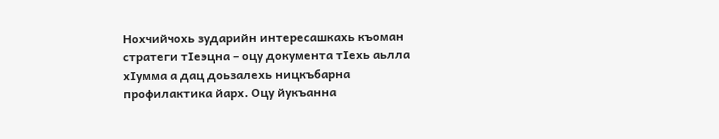Нохчийчохь зударийн интересашкахь къоман стратеги тIеэцна – оцу документа тIехь аьлла хIумма а дац доьзалехь ницкъбарна профилактика йарх. Оцу йукъанна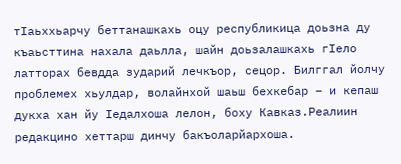тIаьххьарчу беттанашкахь оцу республикица доьзна ду къаьсттина нахала даьлла, шайн доьзалашкахь гIело латторах бевдда зударий лечкъор, сецор. Билггал йолчу проблемех хьулдар, волайнхой шаьш бехкебар – и кепаш дукха хан йу Iедалхоша лелон, боху Кавказ.Реалиин редакцино хеттарш динчу бакъоларйархоша.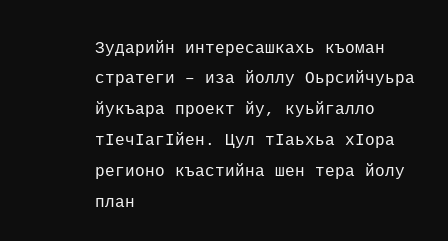Зударийн интересашкахь къоман стратеги – иза йоллу Оьрсийчуьра йукъара проект йу, куьйгалло тIечIагIйен. Цул тIаьхьа хIора регионо къастийна шен тера йолу план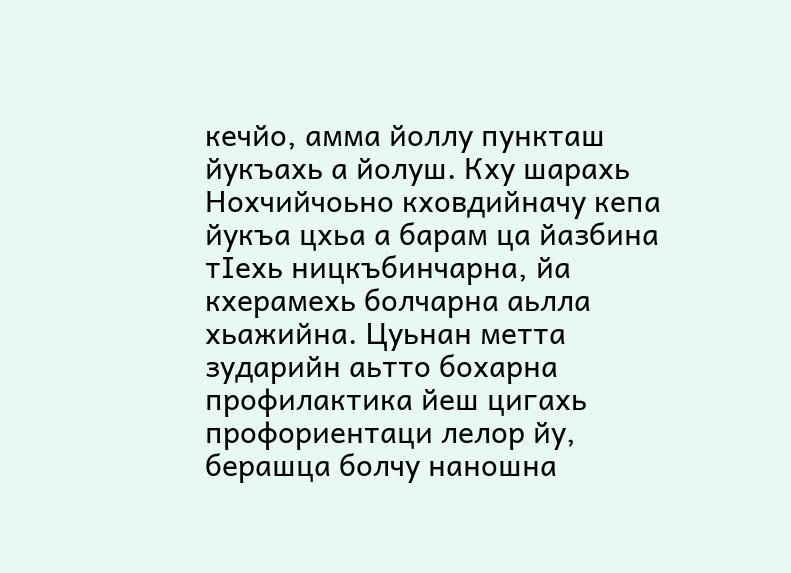кечйо, амма йоллу пункташ йукъахь а йолуш. Кху шарахь Нохчийчоьно кховдийначу кепа йукъа цхьа а барам ца йазбина тIехь ницкъбинчарна, йа кхерамехь болчарна аьлла хьажийна. Цуьнан метта зударийн аьтто бохарна профилактика йеш цигахь профориентаци лелор йу, берашца болчу наношна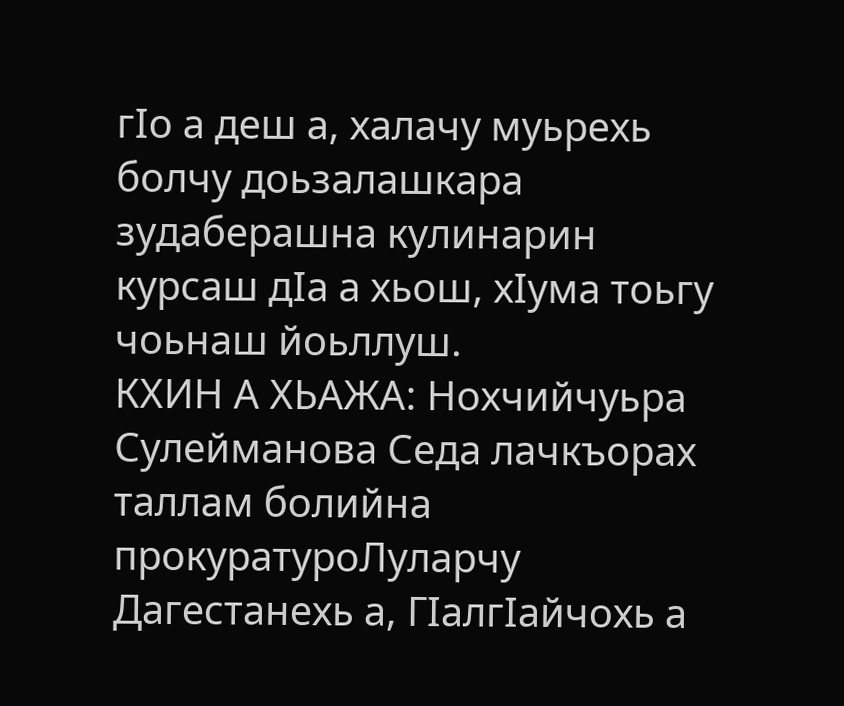гIо а деш а, халачу муьрехь болчу доьзалашкара зудаберашна кулинарин курсаш дIа а хьош, хIума тоьгу чоьнаш йоьллуш.
КХИН А ХЬАЖА: Нохчийчуьра Сулейманова Седа лачкъорах таллам болийна прокуратуроЛуларчу Дагестанехь а, ГIалгIайчохь а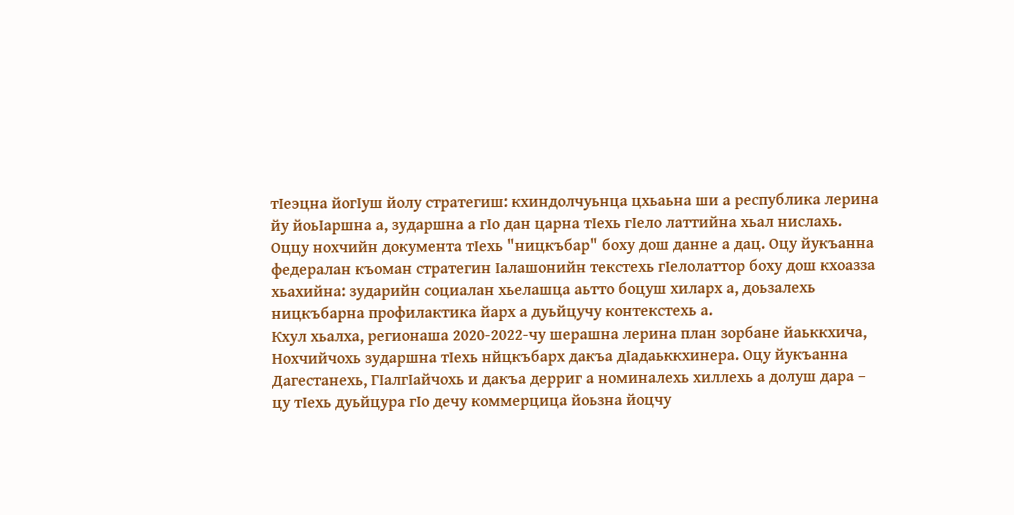тIеэцна йогIуш йолу стратегиш: кхиндолчуьнца цхьаьна ши а республика лерина йу йоьIаршна а, зударшна а гIо дан царна тIехь гIело латтийна хьал нислахь. Оццу нохчийн документа тIехь "ницкъбар" боху дош данне а дац. Оцу йукъанна федералан къоман стратегин Iалашонийн текстехь гIелолаттор боху дош кхоазза хьахийна: зударийн социалан хьелашца аьтто боцуш хиларх а, доьзалехь ницкъбарна профилактика йарх а дуьйцучу контекстехь а.
Кхул хьалха, регионаша 2020-2022-чу шерашна лерина план зорбане йаьккхича, Нохчийчохь зударшна тIехь нйцкъбарх дакъа дIадаьккхинера. Оцу йукъанна Дагестанехь, ГIалгIайчохь и дакъа дерриг а номиналехь хиллехь а долуш дара – цу тIехь дуьйцура гIо дечу коммерцица йоьзна йоцчу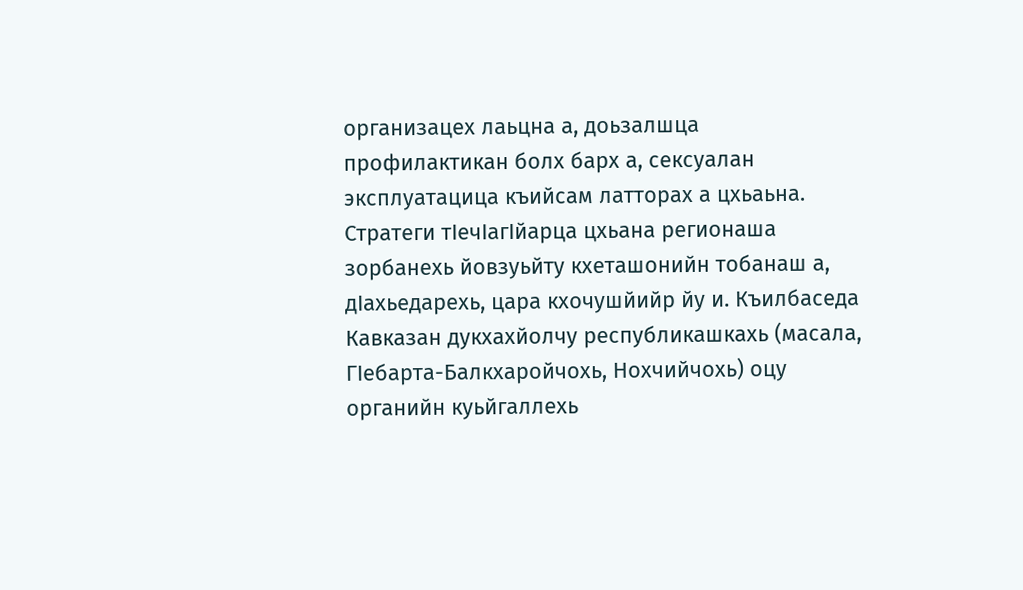организацех лаьцна а, доьзалшца профилактикан болх барх а, сексуалан эксплуатацица къийсам латторах а цхьаьна.
Стратеги тIечIагIйарца цхьана регионаша зорбанехь йовзуьйту кхеташонийн тобанаш а, дIахьедарехь, цара кхочушйийр йу и. Къилбаседа Кавказан дукхахйолчу республикашкахь (масала, ГIебарта-Балкхаройчохь, Нохчийчохь) оцу органийн куьйгаллехь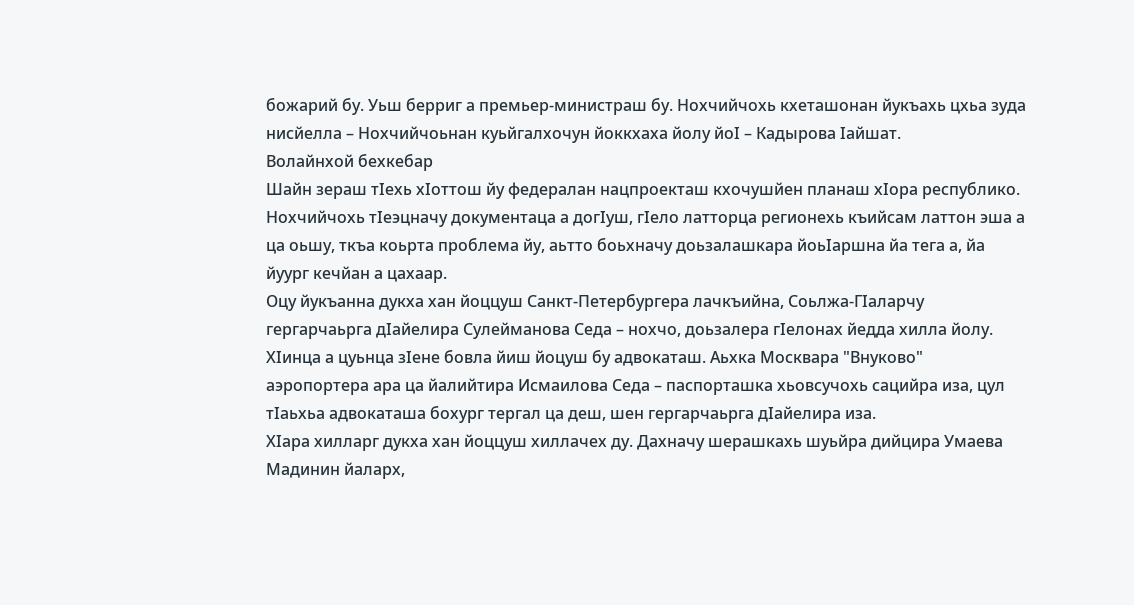божарий бу. Уьш берриг а премьер-министраш бу. Нохчийчохь кхеташонан йукъахь цхьа зуда нисйелла – Нохчийчоьнан куьйгалхочун йоккхаха йолу йоI – Кадырова Iайшат.
Волайнхой бехкебар
Шайн зераш тIехь хIоттош йу федералан нацпроекташ кхочушйен планаш хIора республико. Нохчийчохь тIеэцначу документаца а догIуш, гIело латторца регионехь къийсам латтон эша а ца оьшу, ткъа коьрта проблема йу, аьтто боьхначу доьзалашкара йоьIаршна йа тега а, йа йуург кечйан а цахаар.
Оцу йукъанна дукха хан йоццуш Санкт-Петербургера лачкъийна, Соьлжа-ГIаларчу гергарчаьрга дIайелира Сулейманова Седа – нохчо, доьзалера гIелонах йедда хилла йолу. ХIинца а цуьнца зIене бовла йиш йоцуш бу адвокаташ. Аьхка Москвара "Внуково" аэропортера ара ца йалийтира Исмаилова Седа – паспорташка хьовсучохь сацийра иза, цул тIаьхьа адвокаташа бохург тергал ца деш, шен гергарчаьрга дIайелира иза.
ХIара хилларг дукха хан йоццуш хиллачех ду. Дахначу шерашкахь шуьйра дийцира Умаева Мадинин йаларх,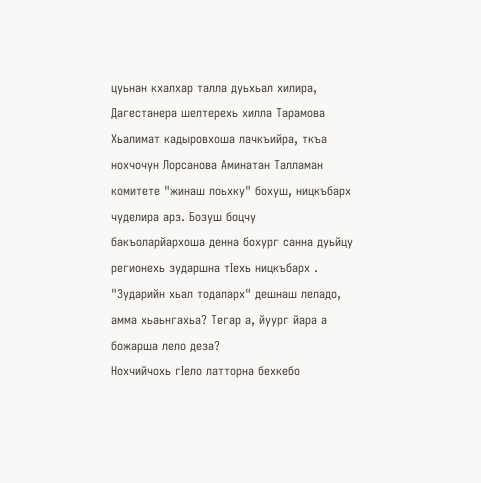цуьнан кхалхар талла дуьхьал хилира, Дагестанера шелтерехь хилла Тарамова Хьалимат кадыровхоша лачкъийра, ткъа нохчочун Лорсанова Аминатан Талламан комитете "жинаш лоьхку" бохуш, ницкъбарх чуделира арз. Бозуш боцчу бакъоларйархоша денна бохург санна дуьйцу регионехь зударшна тIехь ницкъбарх .
"Зударийн хьал тодаларх" дешнаш леладо, амма хьаьнгахьа? Тегар а, йуург йара а божарша лело деза?
Нохчийчохь гIело латторна бехкебо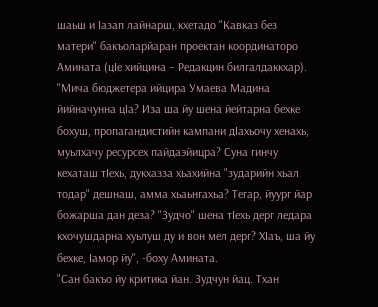шаьш и Iазап лайнарш, кхетадо "Кавказ без матери" бакъоларйаран проектан координаторо Амината (цIе хийцина – Редакцин билгалдаккхар).
"Мича бюджетера ийцира Умаева Мадина йийначунна цIа? Иза ша йу шена йейтарна бехке бохуш, пропагандистийн кампани дIахьочу хенахь, муьлхачу ресурсех пайдаэйицра? Суна гинчу кехаташ тIехь, дукхазза хьахийна "зударийн хьал тодар" дешнаш, амма хьаьнгахьа? Тегар, йуург йар божарша дан деза? "Зудчо" шена тIехь дерг ледара кхочушдарна хуьлуш ду и вон мел дерг? ХIаъ, ша йу бехке, Iамор йу", -боху Амината.
"Сан бакъо йу критика йан. Зудчун йац. Тхан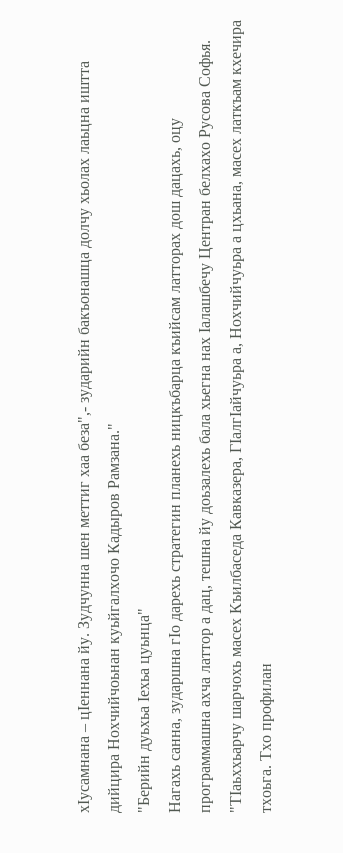хIусамнана – цIеннана йу. Зудчунна шен меттиг хаа беза",- зударийн бакъонашца долчу хьолах лаьцна иштта дийцира Нохчийчоьнан куьйгалхочо Кадыров Рамзана."
"Берийн дуьхьа Iехьа цуьнца"
Нагахь санна, зударшна гIо дарехь стратегин планехь ницкъбарца къийсам латторах дош дацахь, оцу программашна ахча латтор а дац, тешна йу доьзалехь бала хьегна нах Iалашбечу Центран белхахо Русова Софья.
"ТIаьххьарчу шарчохь масех Къилбаседа Кавказера, ГIалгIайчуьра а, Нохчийчуьра а цхьана, масех латкъам кхечира тхоьга. Тхо профилан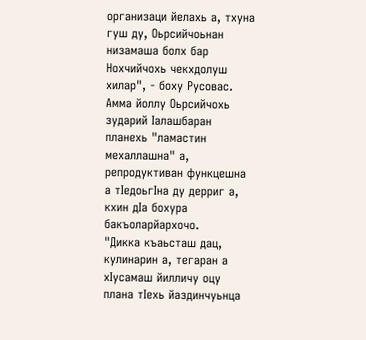организаци йелахь а, тхуна гуш ду, Оьрсийчоьнан низамаша болх бар Нохчийчохь чекхдолуш хилар", - боху Русовас.
Амма йоллу Оьрсийчохь зударий Iалашбаран планехь "ламастин мехаллашна" а, репродуктиван функцешна а тIедоьгIна ду дерриг а, кхин дIа бохура бакъоларйархочо.
"Дикка къаьсташ дац, кулинарин а, тегаран а хIусамаш йилличу оцу плана тIехь йаздинчуьнца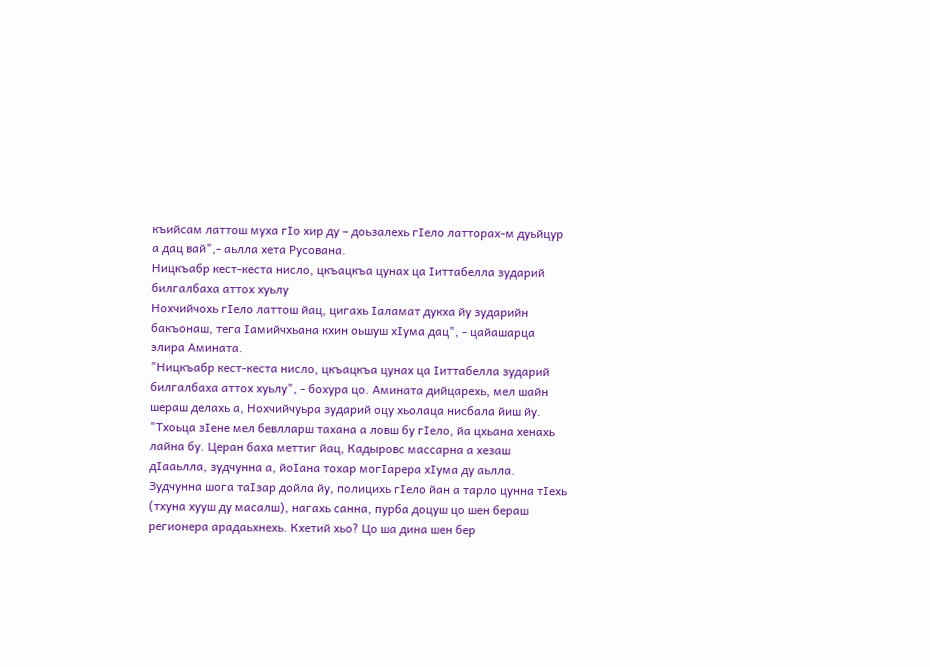къийсам латтош муха гIо хир ду – доьзалехь гIело латторах-м дуьйцур а дац вай",- аьлла хета Русована.
Ницкъабр кест-кеста нисло, цкъацкъа цунах ца Iиттабелла зударий билгалбаха аттох хуьлу
Нохчийчохь гIело латтош йац, цигахь Iаламат дукха йу зударийн бакъонаш, тега Iамийчхьана кхин оьшуш хIума дац", - цайашарца элира Амината.
"Ницкъабр кест-кеста нисло, цкъацкъа цунах ца Iиттабелла зударий билгалбаха аттох хуьлу", - бохура цо. Амината дийцарехь, мел шайн шераш делахь а, Нохчийчуьра зударий оцу хьолаца нисбала йиш йу.
"Тхоьца зIене мел бевлларш тахана а ловш бу гIело, йа цхьана хенахь лайна бу. Церан баха меттиг йац, Кадыровс массарна а хезаш дIааьлла, зудчунна а, йоIана тохар могIарера хIума ду аьлла. Зудчунна шога таIзар дойла йу, полицихь гIело йан а тарло цунна тIехь (тхуна хууш ду масалш), нагахь санна, пурба доцуш цо шен бераш регионера арадаьхнехь. Кхетий хьо? Цо ша дина шен бер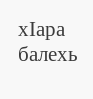хIара балехь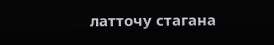латточу стагана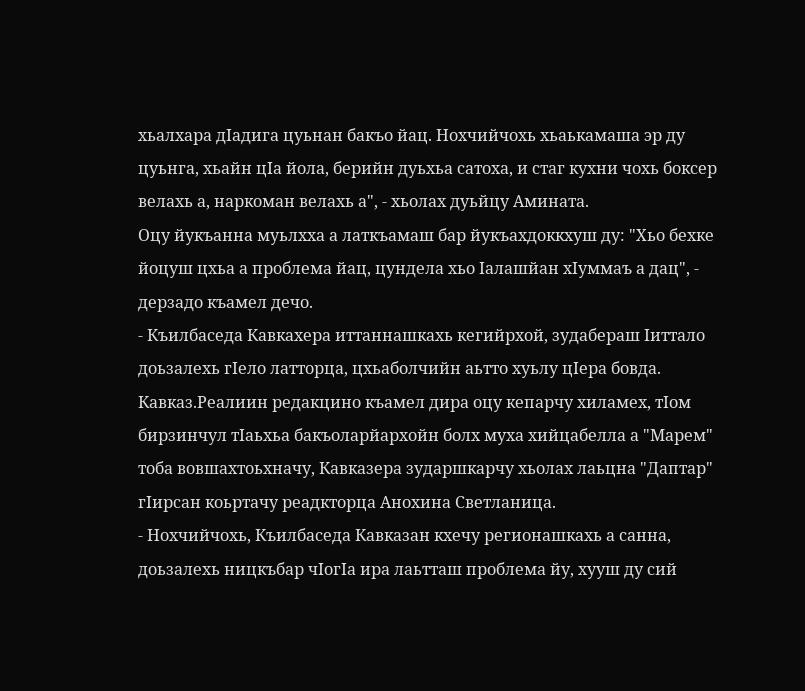хьалхара дIадига цуьнан бакъо йац. Нохчийчохь хьаькамаша эр ду цуьнга, хьайн цIа йола, берийн дуьхьа сатоха, и стаг кухни чохь боксер велахь а, наркоман велахь а", - хьолах дуьйцу Амината.
Оцу йукъанна муьлхха а латкъамаш бар йукъахдоккхуш ду: "Хьо бехке йоцуш цхьа а проблема йац, цундела хьо Iалашйан хIуммаъ а дац", - дерзадо къамел дечо.
- Къилбаседа Кавкахера иттаннашкахь кегийрхой, зудабераш Iиттало доьзалехь гIело латторца, цхьаболчийн аьтто хуьлу цIера бовда. Кавказ.Реалиин редакцино къамел дира оцу кепарчу хиламех, тIом бирзинчул тIаьхьа бакъоларйархойн болх муха хийцабелла а "Марем" тоба вовшахтоьхначу, Кавказера зударшкарчу хьолах лаьцна "Даптар" гIирсан коьртачу реадкторца Анохина Светланица.
- Нохчийчохь, Къилбаседа Кавказан кхечу регионашкахь а санна, доьзалехь ницкъбар чIогIа ира лаьтташ проблема йу, хууш ду сий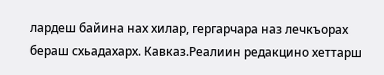лардеш байина нах хилар, гергарчара наз лечкъорах бераш схьадахарх. Кавказ.Реалиин редакцино хеттарш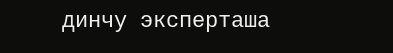динчу эксперташа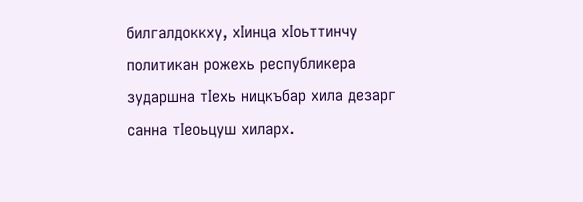билгалдоккху, хIинца хIоьттинчу политикан рожехь республикера зударшна тIехь ницкъбар хила дезарг санна тIеоьцуш хиларх.